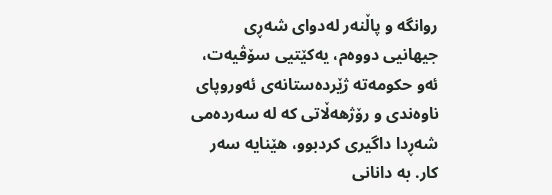روانگە و پاڵنەر لەدوای شەڕی جیهانیی دووەم، یەکێتیی سۆڤیەت، ئەو حکومەتە ژێردەستانەی ئەوروپای ناوەندی و رۆژهەڵاتی کە لە سەردەمی شەڕدا داگیری کردبوو، هێنایە سەر کار. بە دانانی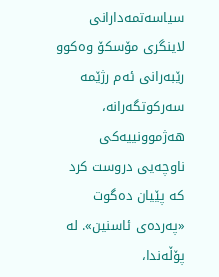سیاسەتمەدارانی لاینگری مۆسکۆ وەکوو رێبەرانی ئەم رژێمە سەرکوتگەرانە، هەژموونییەکی ناوچەیی دروست کرد کە پێیان دەگوت «پەردەی ئاسنین». لە پۆڵەندا،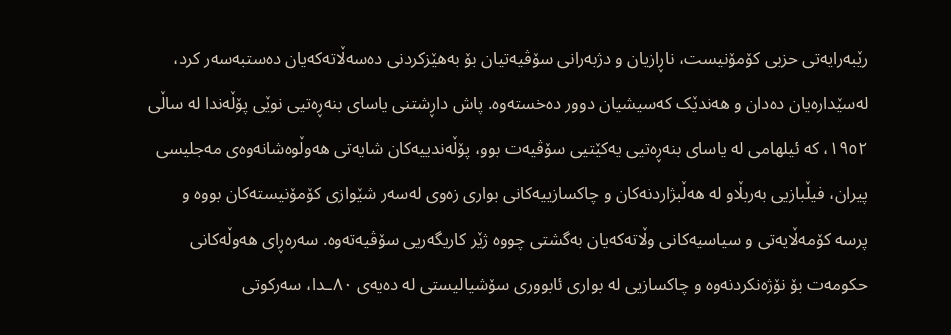رێبەرایەتی حزبی کۆمۆنیست، ناڕازیان و دژبەرانی سۆڤیەتیان بۆ بەهێزکردنی دەسەڵاتەکەیان دەستبەسەر کرد، لەسێدارەیان دەدان و هەندێک کەسیشیان دوور دەخستەوە. پاش داڕشتنی یاسای بنەڕەتیی نوێی پۆڵەندا لە ساڵی ١٩٥٢، کە ئیلهامی لە یاسای بنەڕەتیی یەکێتیی سۆڤیەت بوو، پۆڵەندییەکان شایەتی هەوڵوەشانەوەی مەجلیسی پیران، فیڵبازیی بەربڵاو لە هەڵبژاردنەکان و چاکسازییەکانی بواری زەوی لەسەر شێوازی کۆمۆنیستەکان بووە و پرسە کۆمەڵایەتی و سیاسیەکانی وڵاتەکەیان بەگشتی چووە ژێر کاریگەریی سۆڤیەتەوە. سەرەڕای هەوڵەکانی حکومەت بۆ نۆژەنکردنەوە و چاکسازیی لە بواری ئابووری سۆشیالیستی لە دەیەی ٨٠ـدا، سەرکوتی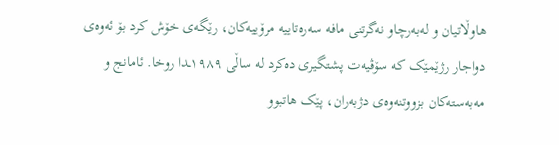هاوڵاتیان و لەبەرچاو نەگرتنی مافە سەرەتاییە مرۆییەکان، رێگەی خۆش کرد بۆ ئەوەی دواجار رژێمێک کە سۆڤیەت پشتگیری دەکرد لە ساڵی ١٩٨٩ـدا روخا. ئامانج و مەبەستەکان بزووتنەوەی دژبەران، پێک هاتبوو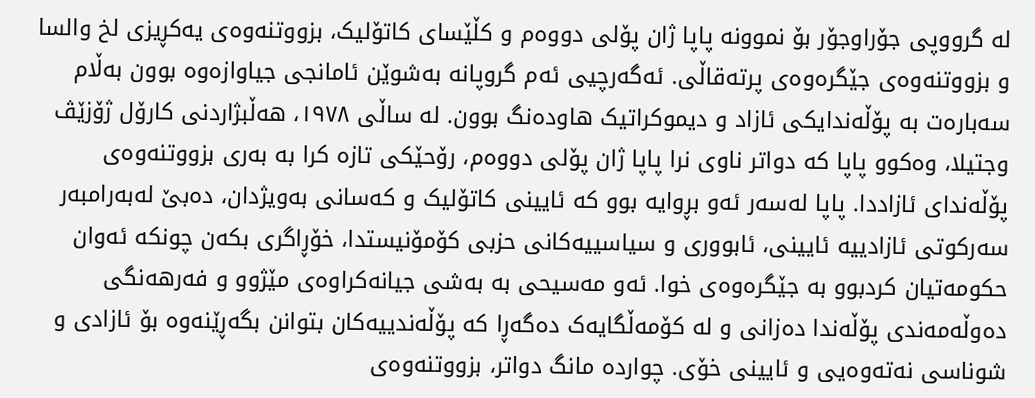لە گرووپی جۆراوجۆر بۆ نموونە پاپا ژان پۆلی دووەم و کڵێسای کاتۆلیک، بزووتنەوەی یەکڕیزی لخ والسا و بزووتنەوەی جێگرەوەی پرتەقاڵی. ئەگەرچیی ئەم گروپانە بەشوێن ئامانجی جیاوازەوە بوون بەڵام سەبارەت بە پۆڵەندایکی ئازاد و دیموکراتیک هاودەنگ بوون. لە ساڵی ١٩٧٨، هەڵبژاردنی کارۆل ژۆزێڤ وجتیلا، وەکوو پاپا کە دواتر ناوی نرا پاپا ژان پۆلی دووەم، رۆحێکی تازە کرا بە بەری بزووتنەوەی پۆڵەندای ئازاددا. پاپا لەسەر ئەو بڕوایە بوو کە ئایینی کاتۆلیک و کەسانی بەویژدان، دەبێ لەبەرامبەر سەرکوتی ئازادییە ئایینی، ئابووری و سیاسییەکانی حزبی کۆمۆنیستدا، خۆڕاگری بکەن چونکە ئەوان حکومەتیان کردبوو بە جێگرەوەی خوا. ئەو مەسیحی بە بەشی جیانەکراوەی مێژوو و فەرهەنگی دەوڵەمەندی پۆڵەندا دەزانی و لە کۆمەڵگایەک دەگەڕا کە پۆڵەندییەکان بتوانن بگەڕێنەوە بۆ ئازادی و شوناسی نەتەوەیی و ئایینی خۆی. چواردە مانگ دواتر، بزووتنەوەی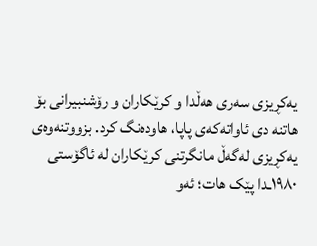یەکڕیزی سەری هەڵدا و کرێکاران و رۆشنبیرانی بۆ هاتنە دی ئاواتەکەی پاپا، هاودەنگ کرد. بزووتنەوەی یەکڕیزی لەگەڵ مانگرتنی کرێکاران لە ئاگۆستی ١٩٨٠ـدا پێک هات؛ ئەو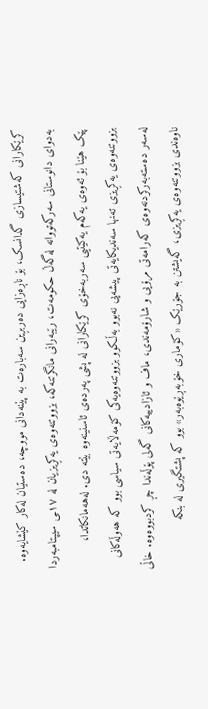کرێکارانی کەشتیسازی گدانسک، بۆ ناڕەزایی دەربڕین سەبارەت بە پێنەدانی مووچە، دەستیان لەکار کێشایەوە. بەدوای دانوستانی سەرکەتووانە لەگەڵ حکومەت، رێبەرانی مانگرتنەکە، بزووتنەوەی یەکڕیزیان لە ١٧ـی سیپتامبەردا پێک هێنا بۆ ئەوەی یەکەم یەکێتیی سەربەخۆی کرێکارانی لە پشی پەردەی ئاسنینەوە بێتە دی. لەهەمانکاتدا، بزووتنەوەی یەکڕیزی تەنها سەندیکایەتی پیشەیی نەبوو بەڵکوو بزووتنەوەیەکی کۆمەڵایەتی سیاسی بوو کە هەوڵەکانی لەسەر دەستەبەرکردنەوەی کەرامەتی مرۆیی و شارۆمەندی، ماف و ئازادییەکانی گەلی پۆڵەندا چڕ کردبووەوە. خاڵی ناوەندی بزووتنەوەی یەکڕیزی، گەیشتن بە جۆرێک «کۆماری خۆبەڕێوەبەر» بوو کە پشتگیری لە بنکە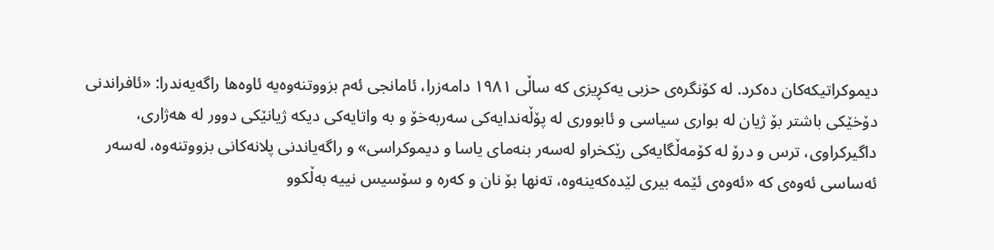دیموکراتیکەکان دەکرد. لە کۆنگرەی حزبی یەکڕیزی کە ساڵی ١٩٨١ دامەزرا، ئامانجی ئەم بزووتنەوەیە ئاوەها راگەیەندرا: «ئافراندنی دۆخێکی باشتر بۆ ژیان لە بواری سیاسی و ئابووری لە پۆڵەندایەکی سەربەخۆ و بە واتایەکی دیکە ژیانێکی دوور لە هەژاری، داگیرکراوی، ترس و درۆ لە کۆمەڵگایەکی رێکخراو لەسەر بنەمای یاسا و دیموکراسی» و راگەیاندنی پلانەکانی بزووتنەوە، لەسەر ئەساسی ئەوەی کە «ئەوەی ئێمە بیری لێدەکەینەوە، تەنها بۆ نان و کەرە و سۆسیس نییە بەڵکوو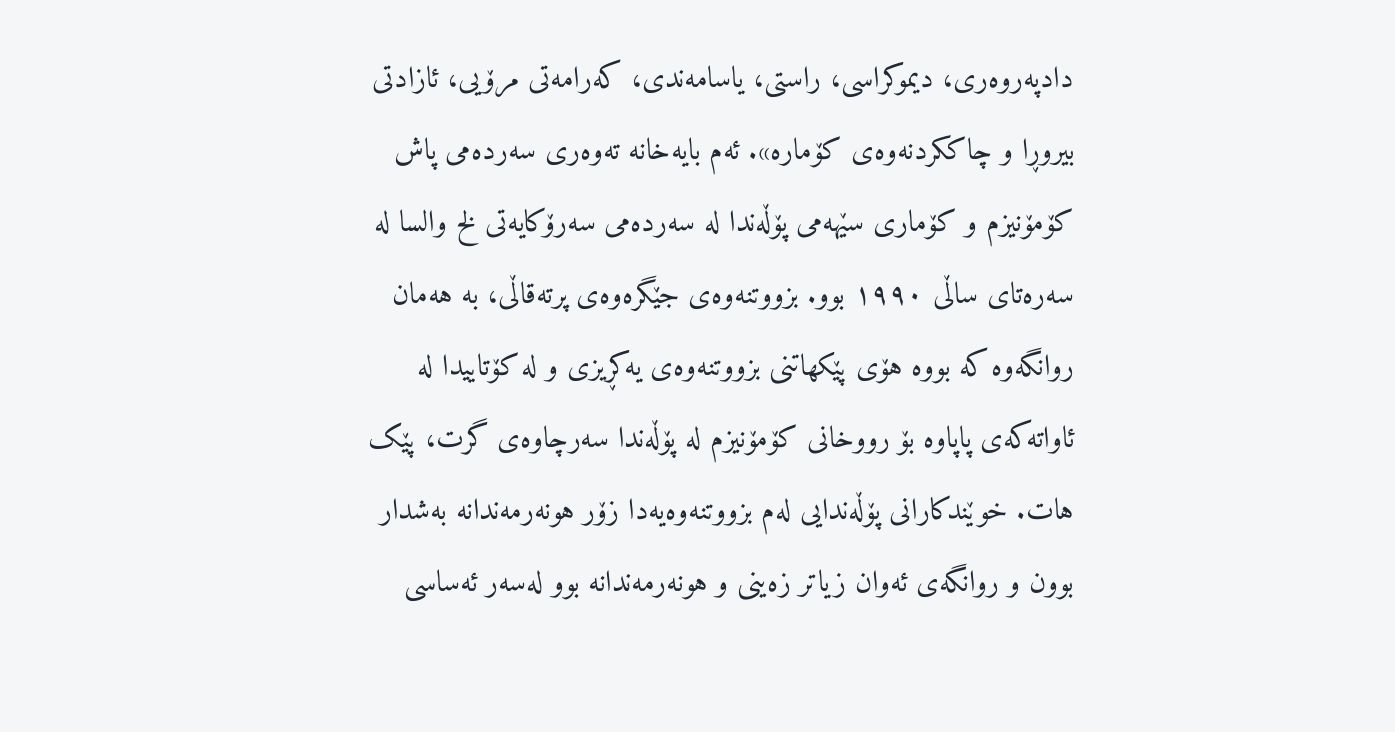دادپەروەری، دیموکراسی، راستی، یاسامەندی، کەرامەتی مرۆیی، ئازادتی بیروڕا و چاککردنەوەی کۆمارە». ئەم بایەخانە تەوەری سەردەمی پاش کۆمۆنیزم و کۆماری سێهەمی پۆڵەندا لە سەردەمی سەرۆکایەتی لخ والسا لە سەرەتای ساڵی ١٩٩٠ بوو. بزووتنەوەی جێگرەوەی پرتەقاڵی، بە هەمان روانگەوە کە بووە هۆی پێکهاتنی بزووتنەوەی یەکڕیزی و لە کۆتاییدا لە ئاواتەکەی پاپاوە بۆ رووخانی کۆمۆنیزم لە پۆڵەندا سەرچاوەی گرت، پێک هات. خوێندکارانی پۆڵەندایی لەم بزووتنەوەیەدا زۆر هونەرمەندانە بەشدار بوون و روانگەی ئەوان زیاتر زەینی و هونەرمەندانە بوو لەسەر ئەساسی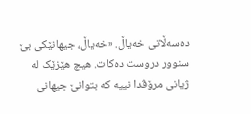دەسەڵاتی خەیاڵ. «خەیاڵ، جیهانێکی بێ سنوور دروست دەکات. هیچ هێزێک لە ژیانی مرۆڤدا نییە کە بتوانێ جیهانی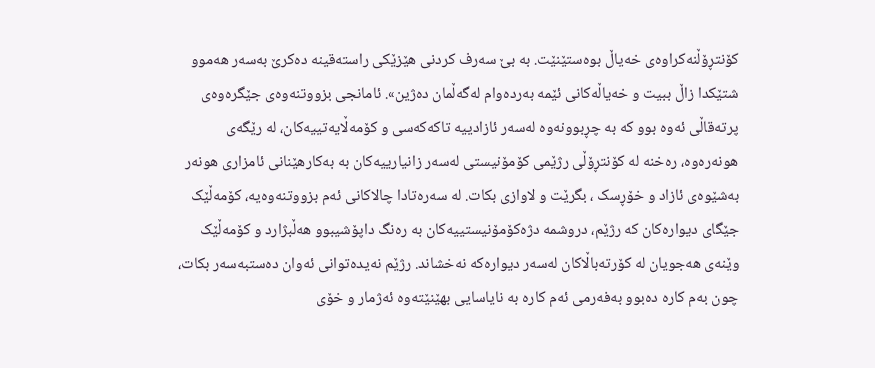کۆنتڕۆڵنەکراوەی خەیاڵ بوەستێنێت. بە بێ سەرف کردنی هێزێکی راستەقینە دەکرێ بەسەر هەموو شتێکدا زاڵ ببیت و خەیاڵەکانی ئێمە بەردەوام لەگەڵمان دەژین». ئامانجی بزووتنەوەی جێگرەوەی پرتەقاڵی ئەوە بوو کە بە چڕبوونەوە لەسەر ئازادییە تاکەکەسی و کۆمەڵایەتییەکان، لە رێگەی هونەرەوە، رەخنە لە کۆنتڕۆڵی رژێمی کۆمۆنیستی لەسەر زانیارییەکان بە بەکارهێنانی ئامزاری هونەر بەشێوەی ئازاد و خۆڕسک ، بگرێت و لاوازی بکات. لە سەرەتادا چالاکانی ئەم بزووتنەوەیە، کۆمەڵێک جێگای دیوارەکان کە رژێم، دروشمە دژەکۆمۆنیستییەکان بە رەنگ داپۆشیبوو هەڵبژارد و کۆمەڵێک وێنەی هەجویان لە کۆرتەباڵاکان لەسەر دیوارەکە نەخشاند. رژێم نەیدەتوانی ئەوان دەستبەسەر بکات، چون بەم کارە دەبوو بەفەرمی ئەم کارە بە نایاسایی بهێنێتەوە ئەژمار و خۆی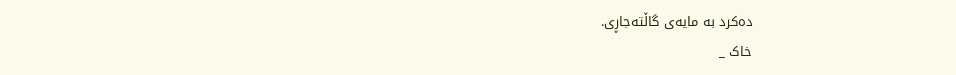دەکرد بە مایەی گاڵتەجاڕی.
خاک _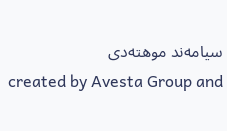سیامەند موهتەدی
created by Avesta Group and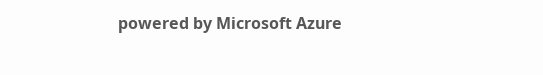powered by Microsoft Azure